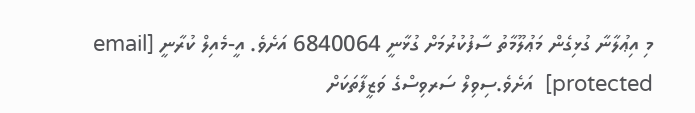މި އިޢުލާނާ ގުޅިގެން މަޢުލޫމާތު ސާފުކުރުމަށް ގުޅާނީ 6840064 އަށެވެ. އީ-މެއިލް ކުރާނީ [email protected]  އަށެވެ.ސިވިލް ސަރވިސްގެ ވަޒީފާތަކަށް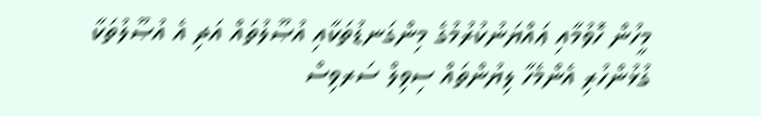މީހުން ހޮވުމާއި ޢައްޔަނުކުރުމުގެ މިންގަނޑުތަކާއި އުޞޫލުތައް އަދި އެ އުޞޫލުތަކާ ގުޅުންހުރި އެންމެހާ ލިޔުންތައް ސިވިލް ސަރވިސް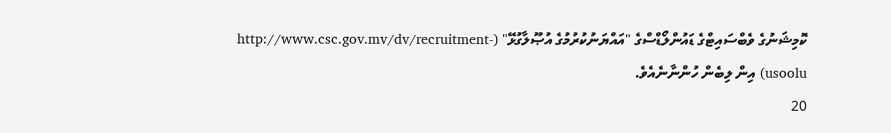ކޮމިޝަނުގެ ވެބްސައިޓްގެ ޑައުންލޯޑްސްގެ "އައްޔަނުކުރުމުގެ އުޞޫލާގުޅޭ" (http://www.csc.gov.mv/dv/recruitment-usoolu) އިން ލިބެން ހުންނާނެއެވެ.
20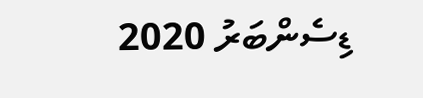ޑިސެންބަރު 2020